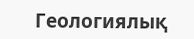Геологиялық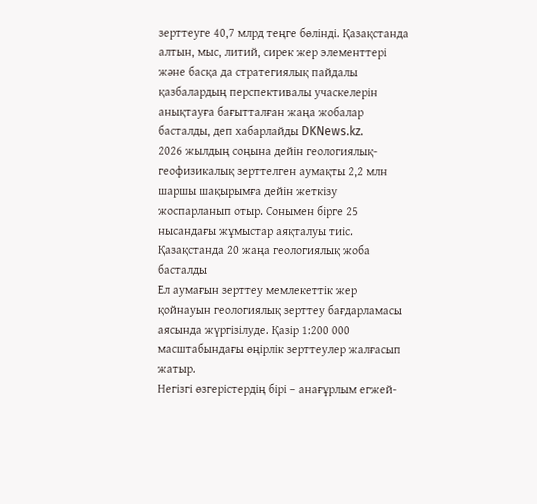зерттеуге 40,7 млрд теңге бөлінді. Қазақстанда алтын, мыс, литий, сирек жер элементтері және басқа да стратегиялық пайдалы қазбалардың перспективалы учаскелерін анықтауға бағытталған жаңа жобалар басталды, деп хабарлайды DKNews.kz.
2026 жылдың соңына дейін геологиялық-геофизикалық зерттелген аумақты 2,2 млн шаршы шақырымға дейін жеткізу жоспарланып отыр. Сонымен бірге 25 нысандағы жұмыстар аяқталуы тиіс.
Қазақстанда 20 жаңа геологиялық жоба басталды
Ел аумағын зерттеу мемлекеттік жер қойнауын геологиялық зерттеу бағдарламасы аясында жүргізілуде. Қазір 1:200 000 масштабындағы өңірлік зерттеулер жалғасып жатыр.
Негізгі өзгерістердің бірі – анағұрлым егжей-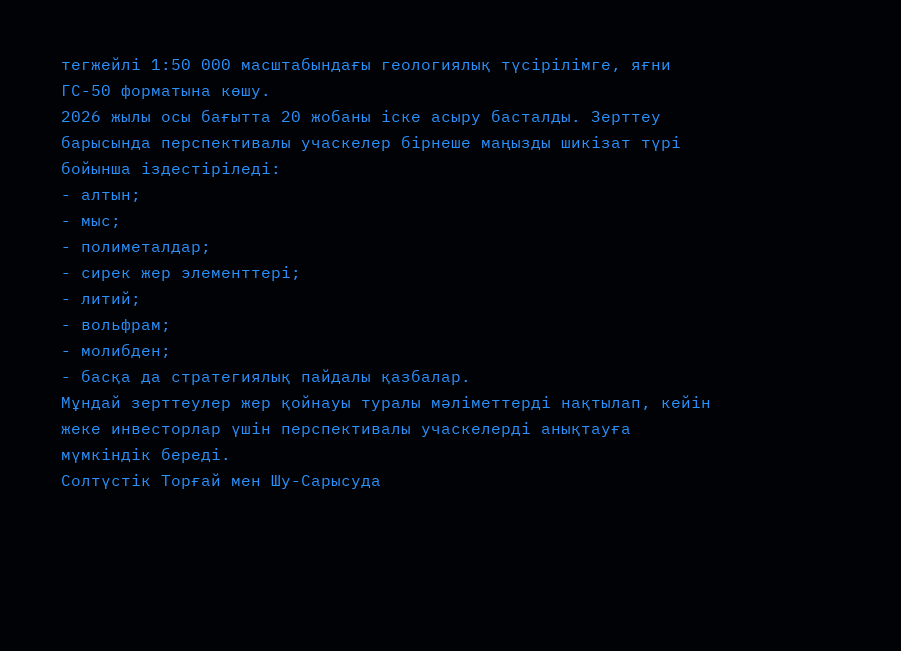тегжейлі 1:50 000 масштабындағы геологиялық түсірілімге, яғни ГС-50 форматына көшу.
2026 жылы осы бағытта 20 жобаны іске асыру басталды. Зерттеу барысында перспективалы учаскелер бірнеше маңызды шикізат түрі бойынша іздестіріледі:
- алтын;
- мыс;
- полиметалдар;
- сирек жер элементтері;
- литий;
- вольфрам;
- молибден;
- басқа да стратегиялық пайдалы қазбалар.
Мұндай зерттеулер жер қойнауы туралы мәліметтерді нақтылап, кейін жеке инвесторлар үшін перспективалы учаскелерді анықтауға мүмкіндік береді.
Солтүстік Торғай мен Шу-Сарысуда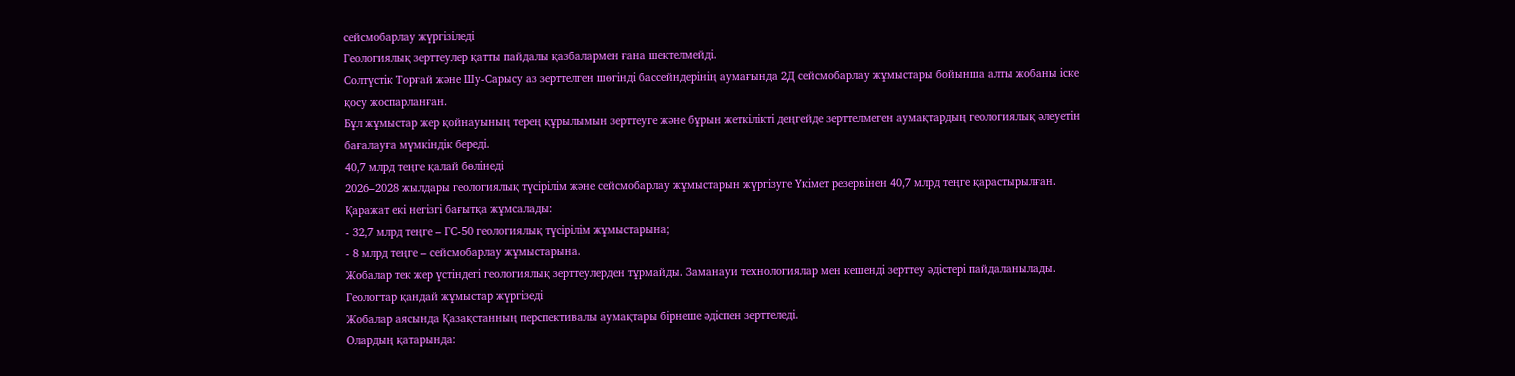сейсмобарлау жүргізіледі
Геологиялық зерттеулер қатты пайдалы қазбалармен ғана шектелмейді.
Солтүстік Торғай және Шу-Сарысу аз зерттелген шөгінді бассейндерінің аумағында 2Д сейсмобарлау жұмыстары бойынша алты жобаны іске қосу жоспарланған.
Бұл жұмыстар жер қойнауының терең құрылымын зерттеуге және бұрын жеткілікті деңгейде зерттелмеген аумақтардың геологиялық әлеуетін бағалауға мүмкіндік береді.
40,7 млрд теңге қалай бөлінеді
2026–2028 жылдары геологиялық түсірілім және сейсмобарлау жұмыстарын жүргізуге Үкімет резервінен 40,7 млрд теңге қарастырылған.
Қаражат екі негізгі бағытқа жұмсалады:
- 32,7 млрд теңге – ГС-50 геологиялық түсірілім жұмыстарына;
- 8 млрд теңге – сейсмобарлау жұмыстарына.
Жобалар тек жер үстіндегі геологиялық зерттеулерден тұрмайды. Заманауи технологиялар мен кешенді зерттеу әдістері пайдаланылады.
Геологтар қандай жұмыстар жүргізеді
Жобалар аясында Қазақстанның перспективалы аумақтары бірнеше әдіспен зерттеледі.
Олардың қатарында: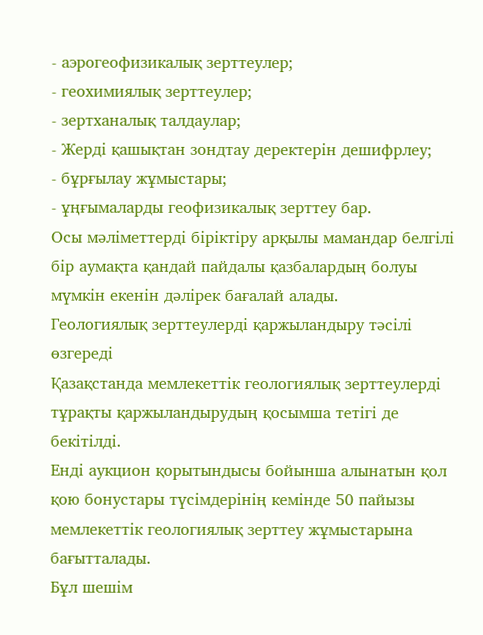- аэрогеофизикалық зерттеулер;
- геохимиялық зерттеулер;
- зертханалық талдаулар;
- Жерді қашықтан зондтау деректерін дешифрлеу;
- бұрғылау жұмыстары;
- ұңғымаларды геофизикалық зерттеу бар.
Осы мәліметтерді біріктіру арқылы мамандар белгілі бір аумақта қандай пайдалы қазбалардың болуы мүмкін екенін дәлірек бағалай алады.
Геологиялық зерттеулерді қаржыландыру тәсілі өзгереді
Қазақстанда мемлекеттік геологиялық зерттеулерді тұрақты қаржыландырудың қосымша тетігі де бекітілді.
Енді аукцион қорытындысы бойынша алынатын қол қою бонустары түсімдерінің кемінде 50 пайызы мемлекеттік геологиялық зерттеу жұмыстарына бағытталады.
Бұл шешім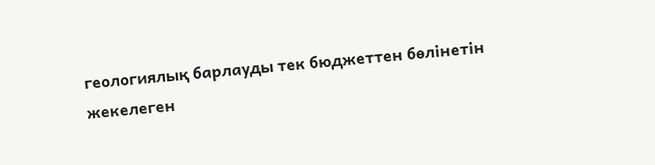геологиялық барлауды тек бюджеттен бөлінетін жекелеген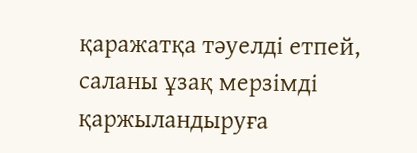қаражатқа тәуелді етпей, саланы ұзақ мерзімді қаржыландыруға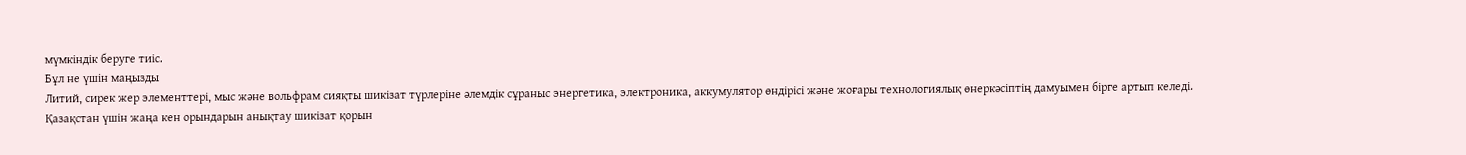мүмкіндік беруге тиіс.
Бұл не үшін маңызды
Литий, сирек жер элементтері, мыс және вольфрам сияқты шикізат түрлеріне әлемдік сұраныс энергетика, электроника, аккумулятор өндірісі және жоғары технологиялық өнеркәсіптің дамуымен бірге артып келеді.
Қазақстан үшін жаңа кен орындарын анықтау шикізат қорын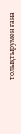толықтырумен ғана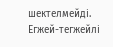шектелмейді. Егжей-тегжейлі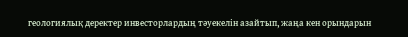геологиялық деректер инвесторлардың тәуекелін азайтып, жаңа кен орындарын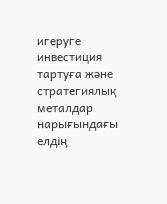игеруге инвестиция тартуға және стратегиялық металдар нарығындағы елдің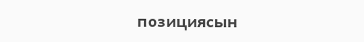позициясын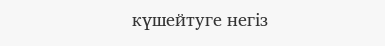күшейтуге негіз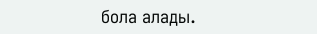бола алады.